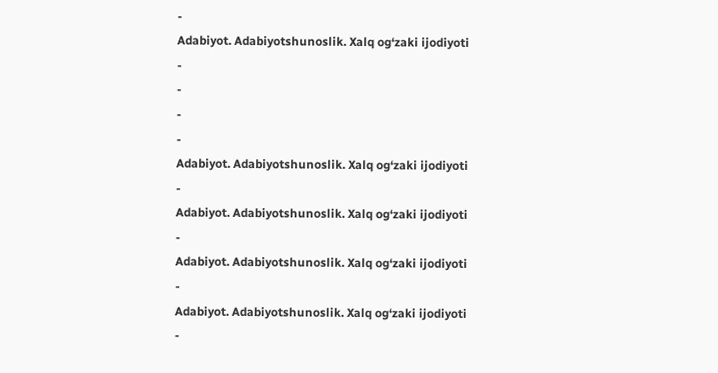-
Adabiyot. Adabiyotshunoslik. Xalq og‘zaki ijodiyoti
-
-
-
-
Adabiyot. Adabiyotshunoslik. Xalq og‘zaki ijodiyoti
-
Adabiyot. Adabiyotshunoslik. Xalq og‘zaki ijodiyoti
-
Adabiyot. Adabiyotshunoslik. Xalq og‘zaki ijodiyoti
-
Adabiyot. Adabiyotshunoslik. Xalq og‘zaki ijodiyoti
-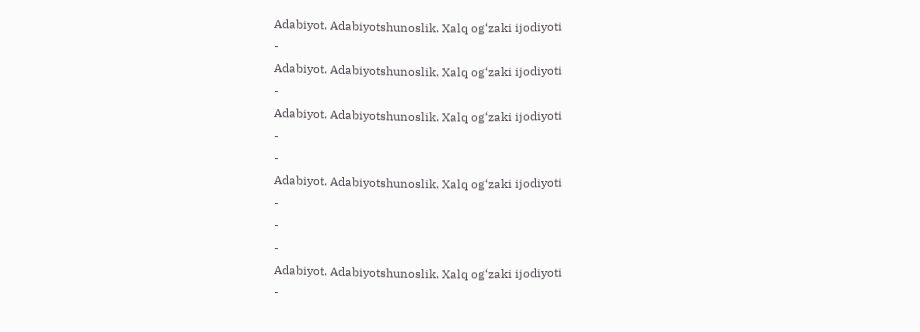Adabiyot. Adabiyotshunoslik. Xalq og‘zaki ijodiyoti
-
Adabiyot. Adabiyotshunoslik. Xalq og‘zaki ijodiyoti
-
Adabiyot. Adabiyotshunoslik. Xalq og‘zaki ijodiyoti
-
-
Adabiyot. Adabiyotshunoslik. Xalq og‘zaki ijodiyoti
-
-
-
Adabiyot. Adabiyotshunoslik. Xalq og‘zaki ijodiyoti
-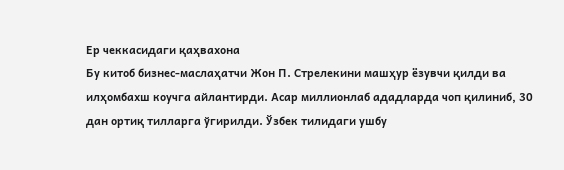Ер чеккасидаги қаҳвахона
Бу китоб бизнес-маслаҳатчи Жон П. Стрелекини машҳур ёзувчи қилди ва илҳомбахш коучга айлантирди. Асар миллионлаб ададларда чоп қилиниб, 30 дан ортиқ тилларга ўгирилди. Ўзбек тилидаги ушбу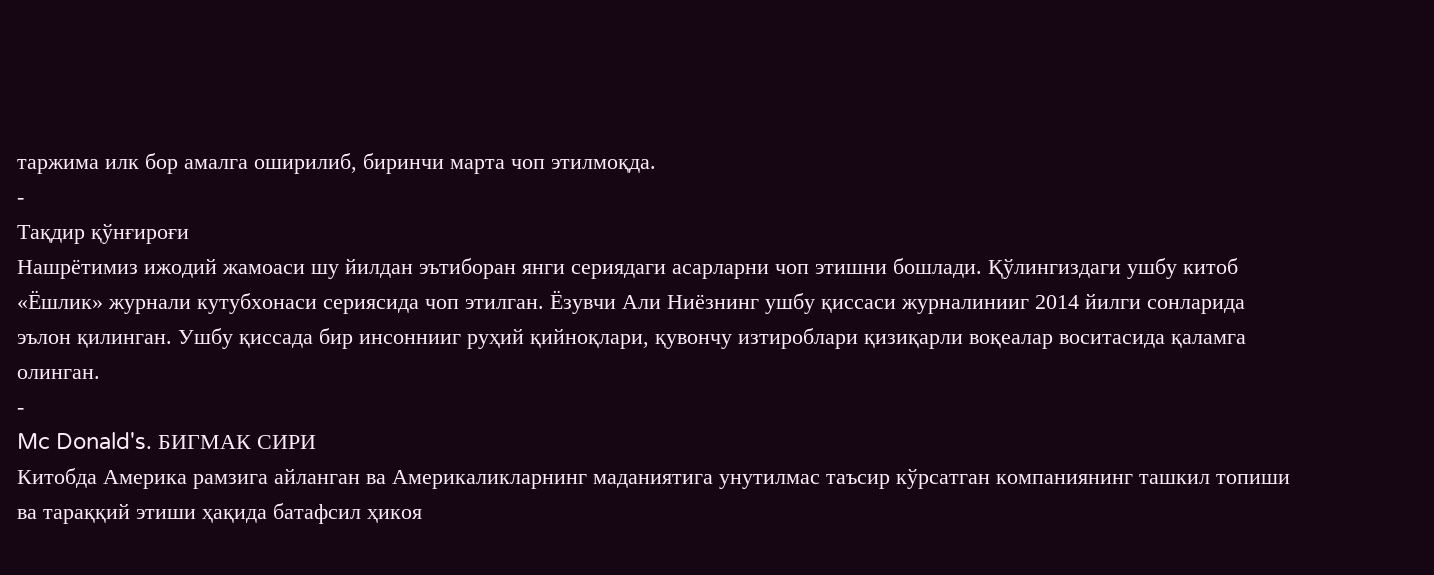таржима илк бор амалга оширилиб, биринчи марта чоп этилмоқда.
-
Тақдир қўнғироғи
Нашрётимиз ижодий жамоаси шу йилдан эътиборан янги сериядаги асарларни чоп этишни бошлади. Қўлингиздаги ушбу китоб «Ёшлик» журнали кутубхонаси сериясида чоп этилган. Ёзувчи Али Ниёзнинг ушбу қиссаси журналинииг 2014 йилги сонларида эълон қилинган. Ушбу қиссада бир инсоннииг руҳий қийноқлари, қувончу изтироблари қизиқарли воқеалар воситасида қаламга олинган.
-
Mc Donald's. БИГМАК СИРИ
Китобда Америка рамзига айланган ва Aмерикаликларнинг маданиятига унутилмас таъсир кўрсатган компаниянинг ташкил топиши ва тараққий этиши ҳақида батафсил ҳикоя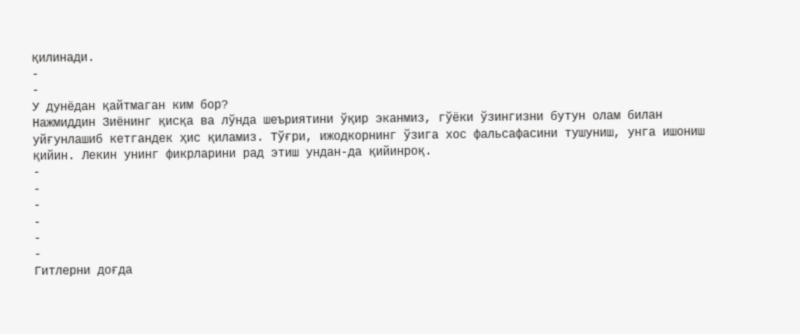қилинади.
-
-
У дунёдан қайтмаган ким бор?
Нажмиддин Зиёнинг қисқа ва лўнда шеъриятини ўқир эканмиз, гўёки ўзингизни бутун олам билан уйғунлашиб кетгандек ҳис қиламиз. Тўғри, ижодкорнинг ўзига хос фальсафасини тушуниш, унга ишониш қийин. Лекин унинг фикрларини рад этиш ундан-да қийинроқ.
-
-
-
-
-
-
Гитлерни доғда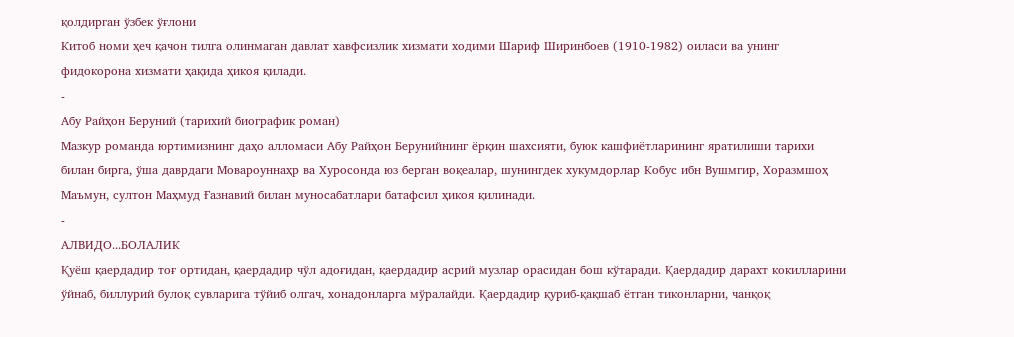қолдирган ўзбек ўғлони
Китоб номи ҳеч қачон тилга олинмаган давлат хавфсизлик хизмати ходими Шариф Ширинбоев (1910-1982) оиласи ва унинг фидокорона хизмати ҳақида ҳикоя қилади.
-
Абу Райҳон Беруний (тарихий биографик роман)
Мазкур романда юртимизнинг даҳо алломаси Абу Райҳон Берунийнинг ёрқин шахсияти, буюк кашфиётларининг яратилиши тарихи билан бирга, ўша даврдаги Мовароуннаҳр ва Хуросонда юз берган воқеалар, шунингдек хукумдорлар Кобус ибн Вушмгир, Хоразмшоҳ Маъмун, султон Маҳмуд Ғазнавий билан муносабатлари батафсил ҳикоя қилинади.
-
АЛВИДО...БОЛАЛИК
Қуёш қаердадир тоғ ортидан, қаердадир чўл адоғидан, қаердадир асрий музлар орасидан бош кўтаради. Қаердадир дарахт кокилларини ўйнаб, биллурий булоқ сувларига тўйиб олгач, хонадонларга мўралайди. Қаердадир қуриб-қақшаб ётган тиконларни, чанқоқ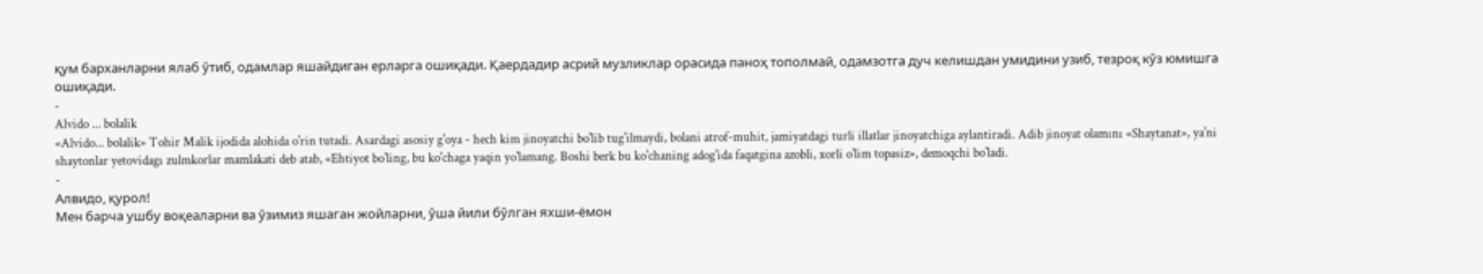қум барханларни ялаб ўтиб, одамлар яшайдиган ерларга ошиқади. Қаердадир асрий музликлар орасида паноҳ тополмай, одамзотга дуч келишдан умидини узиб, тезроқ кўз юмишга ошиқади.
-
Alvido ... bolalik
«Alvido... bolalik» Tohir Malik ijodida alohida o'rin tutadi. Asardagi asosiy g'oya - hech kim jinoyatchi bo'lib tug'ilmaydi, bolani atrof-muhit, jamiyatdagi turli illatlar jinoyatchiga aylantiradi. Adib jinoyat olamını «Shaytanat», ya'ni shaytonlar yetovidagı zulmkorlar mamlakati deb atab, «Ehtiyot bo'ling, bu ko'chaga yaqin yo'lamang. Boshi berk bu ko'chaning adog'ida faqatgina azobli, xorli o'lim topasiz», demoqchi bo'ladi.
-
Алвидо, қурол!
Мен барча ушбу воқеаларни ва ўзимиз яшаган жойларни, ўша йили бўлган яхши-ёмон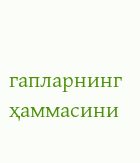гапларнинг ҳаммасини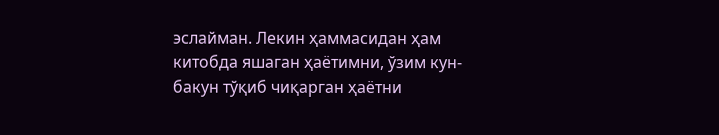эслайман. Лекин ҳаммасидан ҳам китобда яшаган ҳаётимни, ўзим кун-бакун тўқиб чиқарган ҳаётни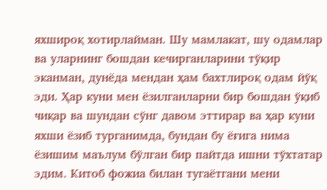яхшироқ хотирлайман. Шу мамлакат, шу одамлар ва уларнинг бошдан кечирганларини тўқир эканман, дунёда мендан ҳам бахтлироқ одам йўқ эди. Ҳар куни мен ёзилганларни бир бошдан ўқиб чиқар ва шундан сўнг давом эттирар ва ҳар куни яхши ёзиб турганимда, бундан бу ёғига нима ёзишим маълум бўлган бир пайтда ишни тўхтатар эдим. Китоб фожиа билан тугаётгани мени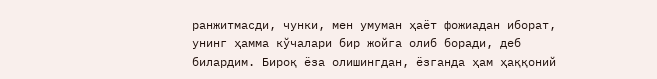ранжитмасди, чунки, мен умуман ҳаёт фожиадан иборат, унинг ҳамма кўчалари бир жойга олиб боради, деб билардим. Бироқ ёза олишингдан, ёзганда ҳам ҳаққоний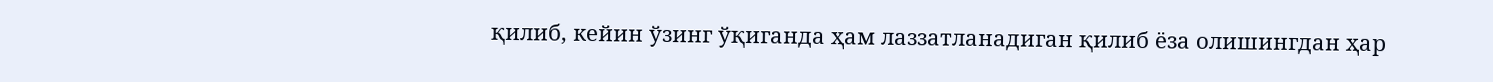қилиб, кейин ўзинг ўқиганда ҳам лаззатланадиган қилиб ёза олишингдан ҳар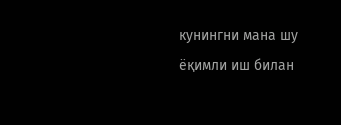кунингни мана шу ёқимли иш билан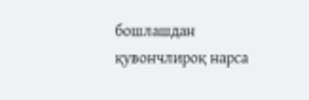бошлашдан қувончлироқ нарса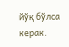йўқ бўлса керак.